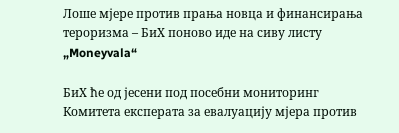Лоше мјере против прања новца и финансирања тероризма – БиХ поново иде на сиву листу „Moneyvala“

БиХ ће од јесени под посебни мониторинг Комитета експерата за евалуацију мјера против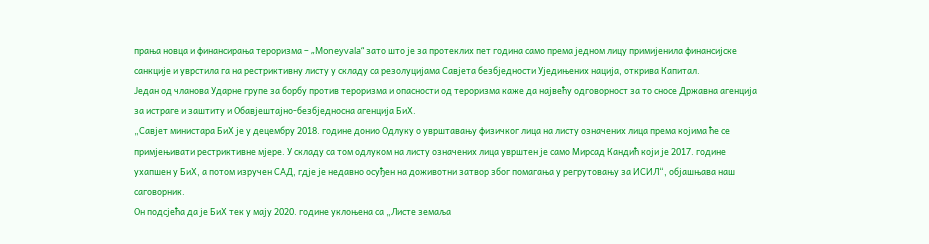прања новца и финансирања тероризма – „Moneyvala“ зато што је за протеклих пет година само према једном лицу примијенила финансијске санкције и уврстила га на рестриктивну листу у складу са резолуцијама Савјета безбједности Уједињених нација, открива Капитал.
Један од чланова Ударне групе за борбу против тероризма и опасности од тероризма каже да највећу одговорност за то сносе Државна агенција за истраге и заштиту и Обавјештајно-безбједносна агенција БиХ.
„Савјет министара БиХ је у децембру 2018. године донио Одлуку о уврштавању физичког лица на листу означених лица према којима ће се примјењивати рестриктивне мјере. У складу са том одлуком на листу означених лица уврштен је само Мирсад Кандић који је 2017. године ухапшен у БиХ, а потом изручен САД, гдје је недавно осуђен на доживотни затвор због помагања у регрутовању за ИСИЛ“, објашњава наш саговорник.
Он подсјећа да је БиХ тек у мају 2020. године уклоњена са „Листе земаља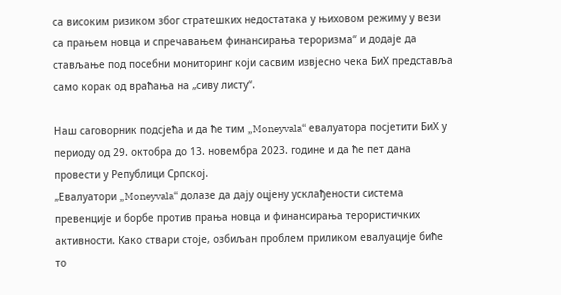са високим ризиком због стратешких недостатака у њиховом режиму у вези са прањем новца и спречавањем финансирања тероризма“ и додаје да стављање под посебни мониторинг који сасвим извјесно чека БиХ представља само корак од враћања на „сиву листу“.

Наш саговорник подсјећа и да ће тим „Moneyvala“ евалуатора посјетити БиХ у периоду од 29. октобра до 13. новембра 2023. године и да ће пет дана провести у Републици Српској.
„Евалуатори „Moneyvala“ долазе да дају оцјену усклађености система превенције и борбе против прања новца и финансирања терористичких активности. Како ствари стоје, озбиљан проблем приликом евалуације биће то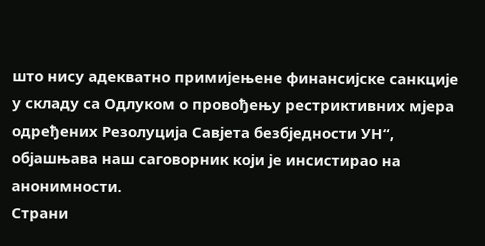што нису адекватно примијењене финансијске санкције у складу са Одлуком о провођењу рестриктивних мјера одређених Резолуција Савјета безбједности УН“, објашњава наш саговорник који је инсистирао на анонимности.
Страни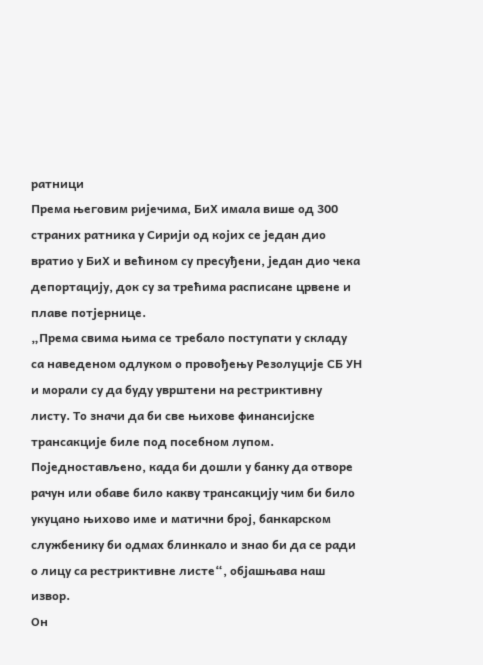ратници
Према његовим ријечима, БиХ имала више од 300 страних ратника у Сирији од којих се један дио вратио у БиХ и већином су пресуђени, један дио чека депортацију, док су за трећима расписане црвене и плаве потјернице.
„Према свима њима се требало поступати у складу са наведеном одлуком о провођењу Резолуције СБ УН и морали су да буду уврштени на рестриктивну листу. То значи да би све њихове финансијске трансакције биле под посебном лупом. Поједностављено, када би дошли у банку да отворе рачун или обаве било какву трансакцију чим би било укуцано њихово име и матични број, банкарском службенику би одмах блинкало и знао би да се ради о лицу са рестриктивне листе“, објашњава наш извор.
Он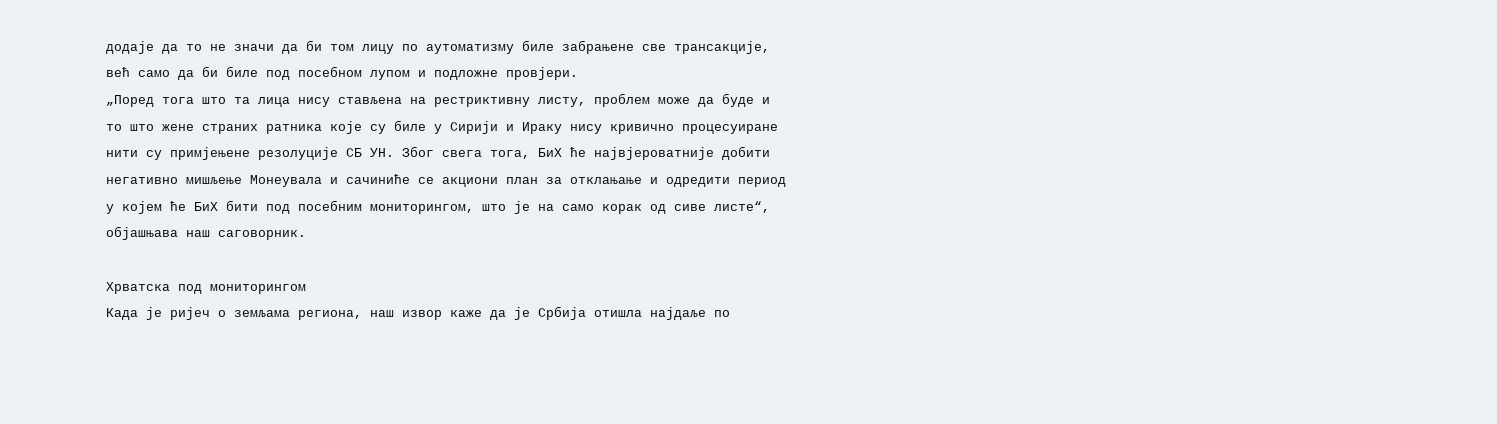додаје да то не значи да би том лицу по аутоматизму биле забрањене све трансакције, већ само да би биле под посебном лупом и подложне провјери.
„Поред тога што та лица нису стављена на рестриктивну листу, проблем може да буде и то што жене страних ратника које су биле у Сирији и Ираку нису кривично процесуиране нити су примјењене резолуције СБ УН. Због свега тога, БиХ ће највјероватније добити негативно мишљење Монеyвала и сачиниће се акциони план за отклањање и одредити период у којем ће БиХ бити под посебним мониторингом, што је на само корак од сиве листе“, објашњава наш саговорник.

Хрватска под мониторингом
Када је ријеч о земљама региона, наш извор каже да је Србија отишла најдаље по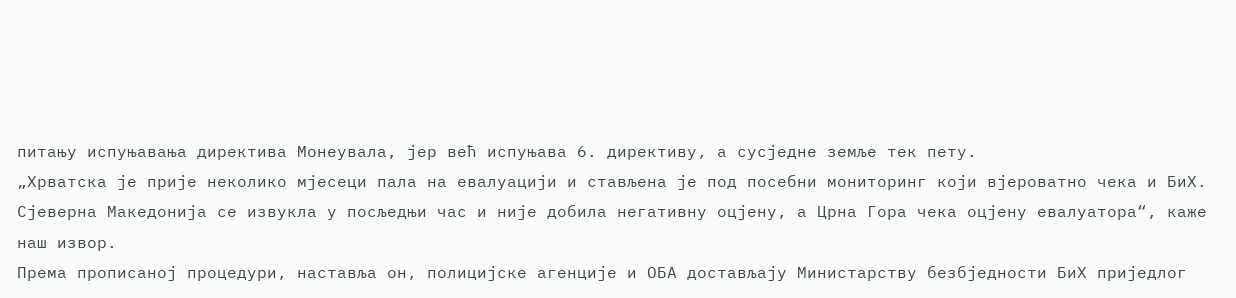питању испуњавања директива Монеyвала, јер већ испуњава 6. директиву, а сусједне земље тек пету.
„Хрватска је прије неколико мјесеци пала на евалуацији и стављена је под посебни мониторинг који вјероватно чека и БиХ. Сјеверна Македонија се извукла у посљедњи час и није добила негативну оцјену, а Црна Гора чека оцјену евалуатора“, каже наш извор.
Према прописаној процедури, наставља он, полицијске агенције и ОБА достављају Министарству безбједности БиХ приједлог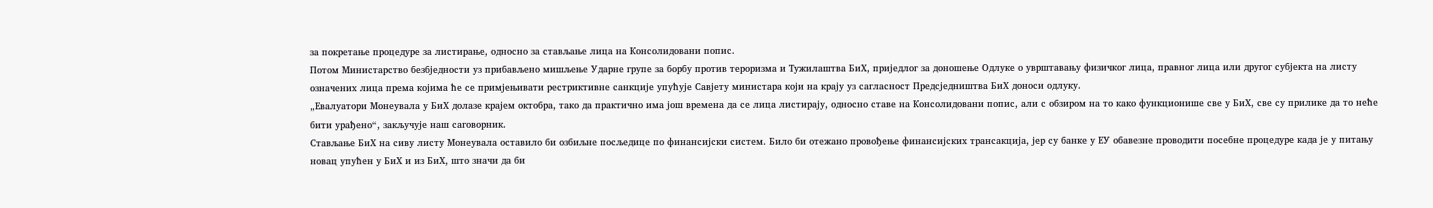за покретање процедуре за листирање, односно за стављање лица на Консолидовани попис.
Потом Министарство безбједности уз прибављено мишљење Ударне групе за борбу против тероризма и Тужилаштва БиХ, приједлог за доношење Одлуке о уврштавању физичког лица, правног лица или другог субјекта на листу означених лица према којима ће се примјењивати рестриктивне санкције упућује Савјету министара који на крају уз сагласност Предсједништва БиХ доноси одлуку.
„Евалуатори Монеyвала у БиХ долазе крајем октобра, тако да практично има још времена да се лица листирају, односно ставе на Консолидовани попис, али с обзиром на то како функционише све у БиХ, све су прилике да то неће бити урађено“, закључује наш саговорник.
Стављање БиХ на сиву листу Монеyвала оставило би озбиљне посљедице по финансијски систем. Било би отежано провођење финансијских трансакција, јер су банке у ЕУ обавезне проводити посебне процедуре када је у питању новац упућен у БиХ и из БиХ, што значи да би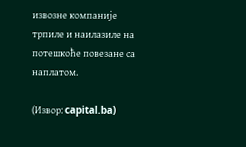извозне компаније трпиле и наилазиле на потешкоће повезане са наплатом.

(Извор: capital.ba)